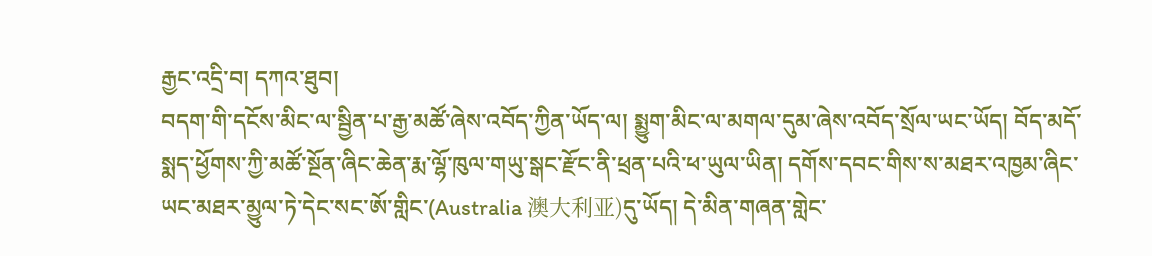རྒྱང་འདྲི་བ། དཀའ་ཐུབ།
བདག་གི་དངོས་མིང་ལ་སྦྱིན་པ་རྒྱ་མཚོ་ཞེས་འབོད་ཀྱིན་ཡོད་ལ། སྨྱུག་མིང་ལ་མགལ་དུམ་ཞེས་འབོད་སྲོལ་ཡང་ཡོད། བོད་མདོ་སྨད་ཕྱོགས་ཀྱི་མཚོ་སྔོན་ཞིང་ཆེན་རྨ་ལྷོ་ཁུལ་གཡུ་སྒང་རྫོང་ནི་ཕྲན་པའི་ཕ་ཡུལ་ཡིན། དགོས་དབང་གིས་ས་མཐར་འཁྱམ་ཞིང་ཡང་མཐར་མྱུལ་ཏེ་དེང་སང་ཨོ་གླིང་(Australia 澳大利亚)དུ་ཡོད། དེ་མིན་གཞན་གླེང་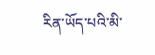རིན་ཡོད་པའི་མི་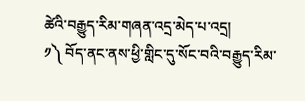ཚེའི་བརྒྱུད་རིམ་གཞན་འདྲ་མེད་པ་འདྲ།
༡༽ བོད་ནང་ནས་ཕྱི་གླིང་དུ་སོང་བའི་བརྒྱུད་རིམ་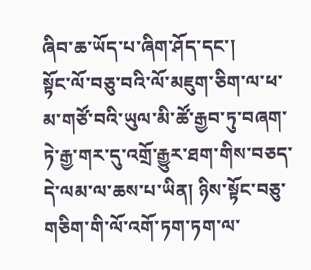ཞིབ་ཆ་ཡོད་པ་ཞིག་ཤོད་དང་།
སྟོང་ལོ་བཅུ་བའི་ལོ་མཇུག་ཅིག་ལ་ཕ་མ་གཙོ་བའི་ཡུལ་མི་ཚོ་རྒྱབ་ཏུ་བཞག་ཏེ་རྒྱ་གར་དུ་འགྲོ་རྒྱུར་ཐག་གིས་བཅད་དེ་ལམ་ལ་ཆས་པ་ཡིན། ཉིས་སྟོང་བཅུ་གཅིག་གི་ལོ་འགོ་ཏག་ཏག་ལ་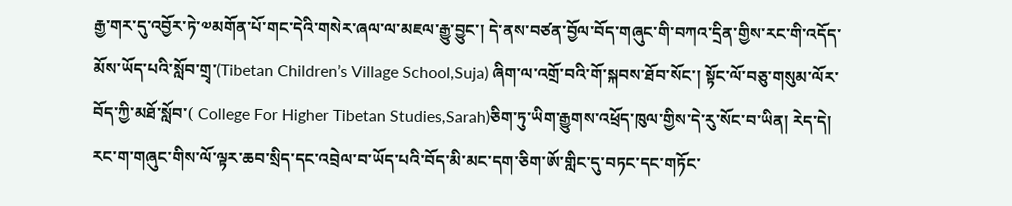རྒྱ་གར་དུ་འབྱོར་ཏེ་༧མགོན་པོ་གང་དེའི་གསེར་ཞལ་ལ་མཇལ་རྒྱུ་བྱུང་། དེ་ནས་བཙན་བྱོལ་བོད་གཞུང་གི་བཀའ་དྲིན་གྱིས་རང་གི་འདོད་མོས་ཡོད་པའི་སློབ་གྲྭ་(Tibetan Children’s Village School,Suja) ཞིག་ལ་འགྲོ་བའི་གོ་སྐབས་ཐོབ་སོང་། སྟོང་ལོ་བཅུ་གསུམ་ལོར་བོད་ཀྱི་མཐོ་སློབ་( College For Higher Tibetan Studies,Sarah)ཅིག་ཏུ་ཡིག་རྒྱུགས་འཕྲོད་ཁུལ་གྱིས་དེ་རུ་སོང་བ་ཡིན། རེད་དེ། རང་ག་གཞུང་གིས་ལོ་ལྟར་ཆབ་སྲིད་དང་འབྲེལ་བ་ཡོད་པའི་བོད་མི་མང་དག་ཅིག་ཨོ་གླིང་དུ་བཏང་དང་གཏོང་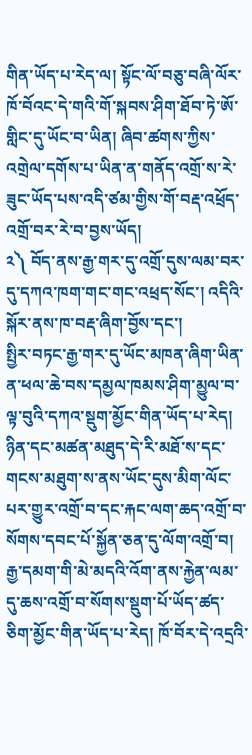གིན་ཡོད་པ་རེད་ལ། སྟོང་ལོ་བཅུ་བཞི་ལོར་ཁོ་བོའང་དེ་གའི་གོ་སྐབས་ཤིག་ཐོབ་ཏེ་ཨོ་གླིང་དུ་ཡོང་བ་ཡིན། ཞིབ་ཚགས་ཀྱིས་འགྲེལ་དགོས་པ་ཡིན་ན་གནོད་འགྲོ་ས་རེ་ཟུང་ཡོད་པས་འདི་ཙམ་གྱིས་གོ་བརྡ་འཕྲོད་འགྲོ་བར་རེ་བ་བྱས་ཡོད།
༢༽ བོད་ནས་རྒྱ་གར་དུ་འགྲོ་དུས་ལམ་བར་དུ་དཀའ་ཁག་གང་གང་འཕྲད་སོང་། འདིའི་སྐོར་ནས་ཁ་བརྡ་ཞིག་བྱོས་དང་།
སྤྱིར་བཏང་རྒྱ་གར་དུ་ཡོང་མཁན་ཞིག་ཡིན་ན་ཕལ་ཆེ་བས་དམྱལ་ཁམས་ཤིག་མྱུལ་བ་ལྟ་བུའི་དཀའ་སྡུག་མྱོང་གིན་ཡོད་པ་རེད། ཉིན་དང་མཚན་མཐུད་དེ་རི་མཐོ་ས་དང་གངས་མཐུག་ས་ནས་ཡོང་དུས་མིག་ལོང་པར་གྱུར་འགྲོ་བ་དང་རྐང་ལག་ཆད་འགྲོ་བ་སོགས་དབང་པོ་སྐྱོན་ཅན་དུ་ལོག་འགྲོ་བ། རྒྱ་དམག་གི་མེ་མདའི་འོག་ནས་རྐྱེན་ལམ་དུ་ཆས་འགྲོ་བ་སོགས་སྡུག་པོ་ཡོད་ཚད་ཅིག་མྱོང་གིན་ཡོད་པ་རེད། ཁོ་བོར་དེ་འདྲའི་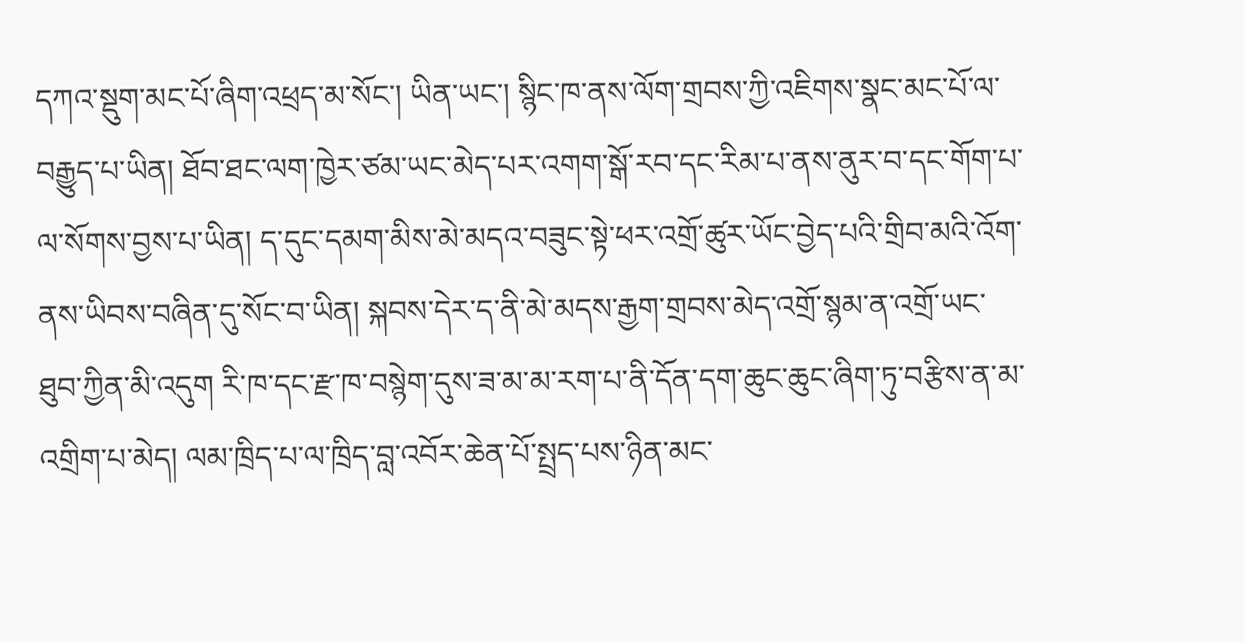དཀའ་སྡུག་མང་པོ་ཞིག་འཕྲད་མ་སོང་། ཡིན་ཡང་། སྙིང་ཁ་ནས་ལོག་གྲབས་ཀྱི་འཇིགས་སྣང་མང་པོ་ལ་བརྒྱུད་པ་ཡིན། ཐོབ་ཐང་ལག་ཁྱེར་ཙམ་ཡང་མེད་པར་འགག་སྒོ་རབ་དང་རིམ་པ་ནས་ནུར་བ་དང་གོག་པ་ལ་སོགས་བྱས་པ་ཡིན། ད་དུང་དམག་མིས་མེ་མདའ་བཟུང་སྟེ་ཕར་འགྲོ་ཚུར་ཡོང་བྱེད་པའི་གྲིབ་མའི་འོག་ནས་ཡིབས་བཞིན་དུ་སོང་བ་ཡིན། སྐབས་དེར་ད་ནི་མེ་མདས་རྒྱག་གྲབས་མེད་འགྲོ་སྙམ་ན་འགྲོ་ཡང་ཐུབ་ཀྱིན་མི་འདུག རི་ཁ་དང་རྫ་ཁ་བསྙེག་དུས་ཟ་མ་མ་རག་པ་ནི་དོན་དག་ཆུང་ཆུང་ཞིག་ཏུ་བརྩིས་ན་མ་འགྲིག་པ་མེད། ལམ་ཁྲིད་པ་ལ་ཁྲིད་བླ་འབོར་ཆེན་པོ་སྤྲད་པས་ཉིན་མང་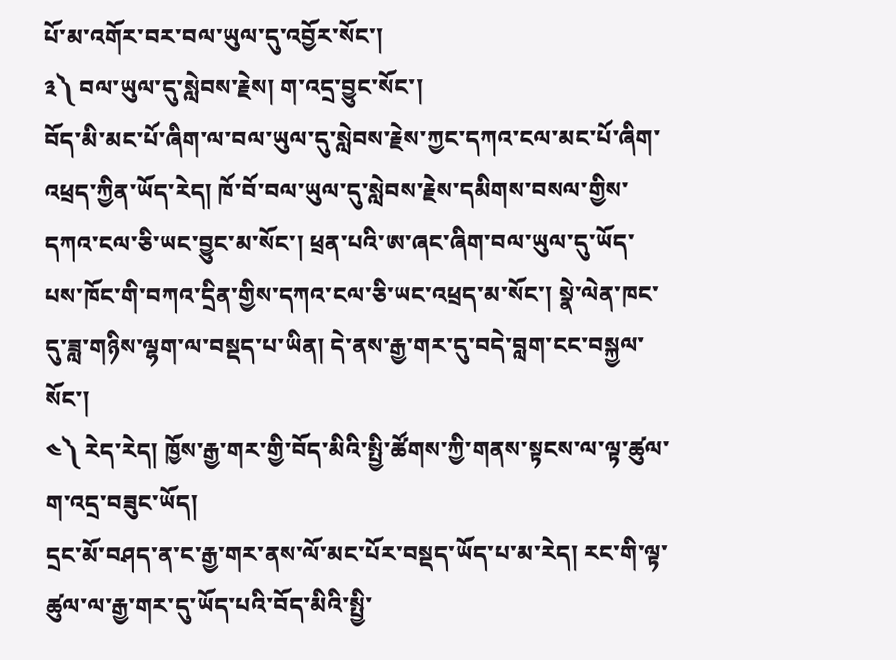པོ་མ་འགོར་བར་བལ་ཡུལ་དུ་འབྱོར་སོང་།
༣༽ བལ་ཡུལ་དུ་སླེབས་རྗེས། ག་འདྲ་བྱུང་སོང་།
བོད་མི་མང་པོ་ཞིག་ལ་བལ་ཡུལ་དུ་སླེབས་རྗེས་ཀྱང་དཀའ་ངལ་མང་པོ་ཞིག་འཕྲད་ཀྱིན་ཡོད་རེད། ཁོ་བོ་བལ་ཡུལ་དུ་སླེབས་རྗེས་དམིགས་བསལ་གྱིས་དཀའ་ངལ་ཅི་ཡང་བྱུང་མ་སོང་། ཕྲན་པའི་ཨ་ཞང་ཞིག་བལ་ཡུལ་དུ་ཡོད་པས་ཁོང་གི་བཀའ་དྲིན་གྱིས་དཀའ་ངལ་ཅི་ཡང་འཕྲད་མ་སོང་། སྣེ་ལེན་ཁང་དུ་ཟླ་གཉིས་ལྷག་ལ་བསྡད་པ་ཡིན། དེ་ནས་རྒྱ་གར་དུ་བདེ་བླག་ངང་བསྐྱལ་སོང་།
༤༽ རེད་རེད། ཁྱོས་རྒྱ་གར་གྱི་བོད་མིའི་སྤྱི་ཚོགས་ཀྱི་གནས་སྟངས་ལ་ལྟ་ཚུལ་ག་འདྲ་བཟུང་ཡོད།
དྲང་མོ་བཤད་ན་ང་རྒྱ་གར་ནས་ལོ་མང་པོར་བསྡད་ཡོད་པ་མ་རེད། རང་གི་ལྟ་ཚུལ་ལ་རྒྱ་གར་དུ་ཡོད་པའི་བོད་མིའི་སྤྱི་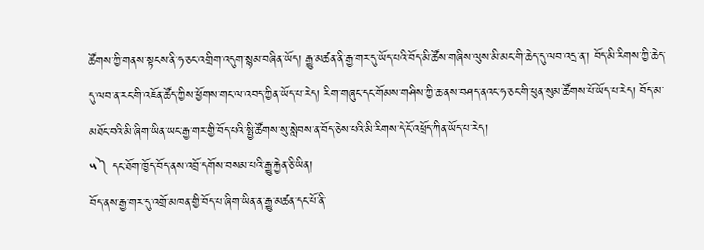ཚོགས་ཀྱི་གནས་སྟངས་ནི་ཧ་ཅང་འགྲིག་འདུག་སྙམ་བཞིན་ཡོད། རྒྱུ་མཚན་ནི་རྒྱ་གར་དུ་ཡོད་པའི་བོད་མི་ཚོས་གཞིས་ལུས་མི་མང་གི་ཆེད་དུ་ལབ་འདྲ་ན་། བོད་མི་རིགས་ཀྱི་ཆེད་དུ་ལབ་ན་རང་གི་འཇོན་ཚོད་ཀྱིས་ཕྱོགས་གང་ལ་འབད་ཀྱིན་ཡོད་པ་རེད། རིག་གཞུང་དང་གོམས་གཤིས་ཀྱི་ཆ་ནས་བཤད་ནའང་ཧ་ཅང་གི་ཕུན་སུམ་ཚོགས་པོ་ཡོད་པ་རེད། བོད་མ་མཐོང་བའི་མི་ཞིག་ཡིན་ཡང་རྒྱ་གར་གྱི་བོད་པའི་སྤྱི་ཚོགས་སུ་སླེབས་ན་བོད་ཅེས་པའི་མི་རིགས་དེ་ངོ་འཕྲོད་ཀིན་ཡོད་པ་རེད།
༥༽ དང་ཐོག་ཁྱོད་བོད་ནས་འབྲོ་དགོས་བསམ་པའི་རྒྱུ་རྐྱེན་ཅི་ཡིན།
བོད་ནས་རྒྱ་གར་དུ་འགྲོ་མཁན་གྱི་བོད་པ་ཞིག་ཡིན་ན་རྒྱུ་མཚན་དང་པོ་ནི་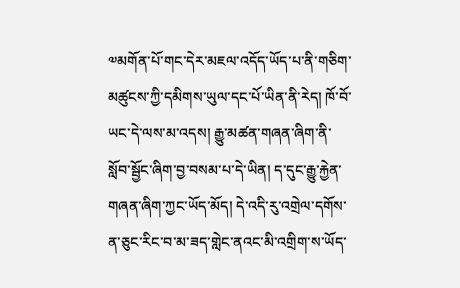༧མགོན་པོ་གང་དེར་མཇལ་འདོད་ཡོད་པ་ནི་གཅིག་མཚུངས་ཀྱི་དམིགས་ཡུལ་དང་པོ་ཡིན་ནི་རེད། ཁོ་བོ་ཡང་དེ་ལས་མ་འདས། རྒྱུ་མཚན་གཞན་ཞིག་ནི་སློབ་སྦྱོང་ཞིག་བྱ་བསམ་པ་དེ་ཡིན། ད་དུང་རྒྱུ་རྐྱེན་གཞན་ཞིག་ཀྱང་ཡོད་མོད། དེ་འདི་རུ་འགྲེལ་དགོས་ན་ཅུང་རིང་བ་མ་ཟད་གླེང་ནའང་མི་འགྲིག་ས་ཡོད་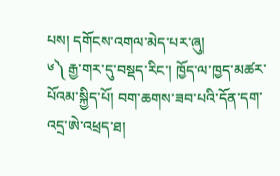པས། དགོངས་འགལ་མེད་པར་ཞུ།
༦༽ རྒྱ་གར་དུ་བསྡད་རིང་། ཁྱོད་ལ་ཁྱད་མཚར་པོའམ་སྐྱིད་པོ། བག་ཆགས་ཟབ་པའི་དོན་དག་འདྲ་ཨེ་འཕྲད་ཐ།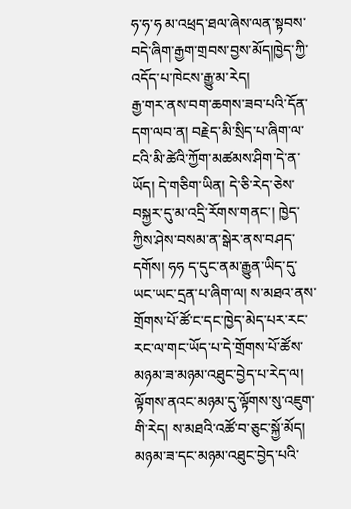ཧ་ཧ་ཧ མ་འཕྲད་ཐལ་ཞེས་ལན་སྟབས་བདེ་ཞིག་རྒྱག་གྲབས་བྱས་མོད།ཁྱེད་ཀྱི་འདོད་པ་ཁེངས་རྒྱུ་མ་རེད།
རྒྱ་གར་ནས་བག་ཆགས་ཟབ་པའི་དོན་དག་ལབ་ན། བརྗེད་མི་སྲིད་པ་ཞིག་ལ་ངའི་མི་ཚེའི་ཀྱོག་མཚམས་ཤིག་དེ་ན་ཡོད། དེ་གཅིག་ཡིན། དེ་ཅི་རེད་ཅེས་བསྐྱར་དུ་མ་འདྲི་རོགས་གནང་། ཁྱེད་ཀྱིས་ཤེས་བསམ་ན་སྒེར་ནས་བཤད་དགོས། ཧཧ ད་དུང་ནམ་རྒྱུན་ཡིད་དུ་ཡང་ཡང་དྲན་པ་ཞིག་ལ། ས་མཐའ་ནས་གྲོགས་པོ་ཚོ་ང་དང་ཁྱེད་མེད་པར་རང་རང་ལ་གང་ཡོད་པ་དེ་གྲོགས་པོ་ཚོས་མཉམ་ཟ་མཉམ་འཐུང་བྱེད་པ་རེད་ལ། ལྟོགས་ནའང་མཉམ་དུ་ལྟོགས་སུ་འཇུག་གི་རེད། ས་མཐའི་འཚོ་བ་ཅུང་སྐྱོ་མོད། མཉམ་ཟ་དང་མཉམ་འཐུང་བྱེད་པའི་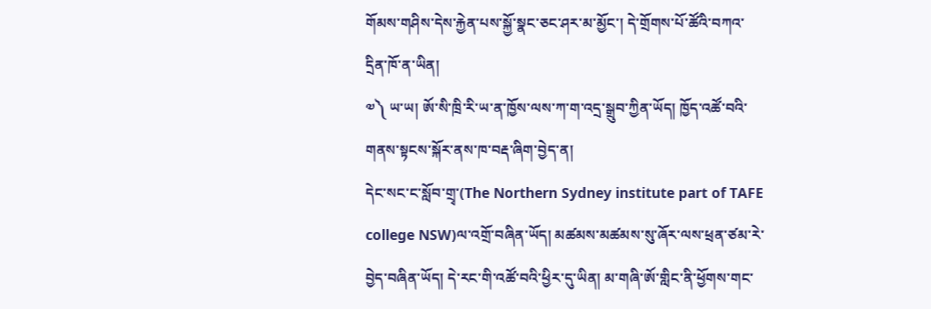གོམས་གཤིས་དེས་རྐྱེན་པས་སྐྱོ་སྣང་ཅང་ཤར་མ་མྱོང་། དེ་གྲོགས་པོ་ཚོའི་བཀའ་དྲིན་ཁོ་ན་ཡིན།
༧༽ ཡ་ཡ། ཨོ་སི་ཁྲི་རི་ཡ་ན་ཁྱོས་ལས་ཀ་ག་འདྲ་སྒྲུབ་ཀྱིན་ཡོད། ཁྱོད་འཚོ་བའི་གནས་སྟངས་སྐོར་ནས་ཁ་བརྡ་ཞིག་བྱེད་ན།
དེང་སང་ང་སློབ་གྲྭ་(The Northern Sydney institute part of TAFE college NSW)ལ་འགྲོ་བཞིན་ཡོད། མཚམས་མཚམས་སུ་ཞོར་ལས་ཕྲན་ཙམ་རེ་བྱེད་བཞིན་ཡོད། དེ་རང་གི་འཚོ་བའི་ཕྱིར་དུ་ཡིན། མ་གཞི་ཨོ་གླིང་ནི་ཕྱོགས་གང་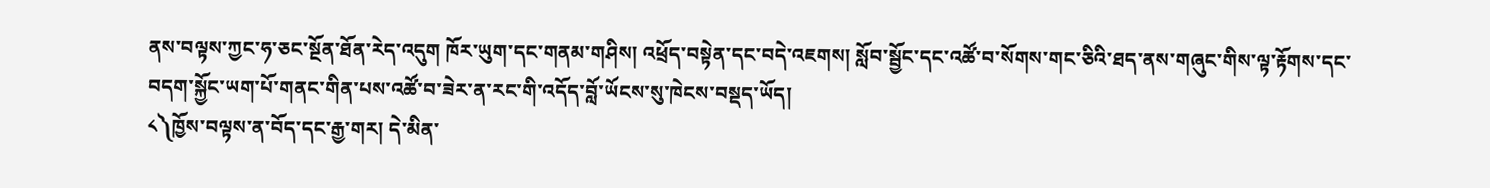ནས་བལྟས་ཀྱང་ཧ་ཅང་སྔོན་ཐོན་རེད་འདུག ཁོར་ཡུག་དང་གནམ་གཤིས། འཕྲོད་བསྟེན་དང་བདེ་འཇགས། སློབ་སྦྱོང་དང་འཚོ་བ་སོགས་གང་ཅིའི་ཐད་ནས་གཞུང་གིས་ལྟ་རྟོགས་དང་བདག་སྐྱོང་ཡག་པོ་གནང་གིན་པས་འཚོ་བ་ཟེར་ན་རང་གི་འདོད་བློ་ཡོངས་སུ་ཁེངས་བསྡད་ཡོད།
༨༽ཁྱོས་བལྟས་ན་བོད་དང་རྒྱ་གར། དེ་མིན་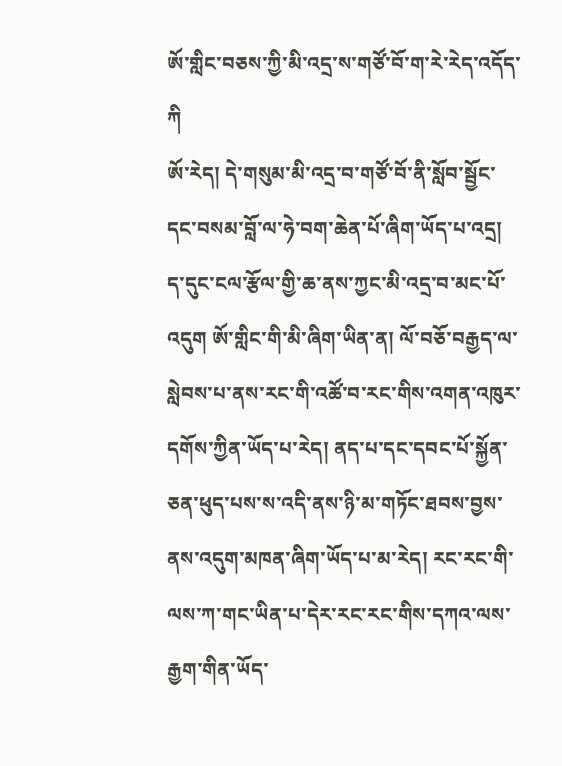ཨོ་གླིང་བཅས་ཀྱི་མི་འདྲ་ས་གཙོ་བོ་ག་རེ་རེད་འདོད་ཀི
ཨོ་རེད། དེ་གསུམ་མི་འདྲ་བ་གཙོ་བོ་ནི་སློབ་སྦྱོང་དང་བསམ་བློ་ལ་ཧེ་བག་ཆེན་པོ་ཞིག་ཡོད་པ་འདྲ། ད་དུང་ངལ་རྩོལ་གྱི་ཆ་ནས་ཀྱང་མི་འདྲ་བ་མང་པོ་འདུག ཨོ་གླིང་གི་མི་ཞིག་ཡིན་ན། ལོ་བཅོ་བརྒྱད་ལ་སླེབས་པ་ནས་རང་གི་འཚོ་བ་རང་གིས་འགན་འཁུར་དགོས་ཀྱིན་ཡོད་པ་རེད། ནད་པ་དང་དབང་པོ་སྐྱོན་ཅན་ཕུད་པས་ས་འདི་ནས་ཉི་མ་གཏོང་ཐབས་བྱས་ནས་འདུག་མཁན་ཞིག་ཡོད་པ་མ་རེད། རང་རང་གི་ལས་ཀ་གང་ཡིན་པ་དེར་རང་རང་གིས་དཀའ་ལས་རྒྱག་གིན་ཡོད་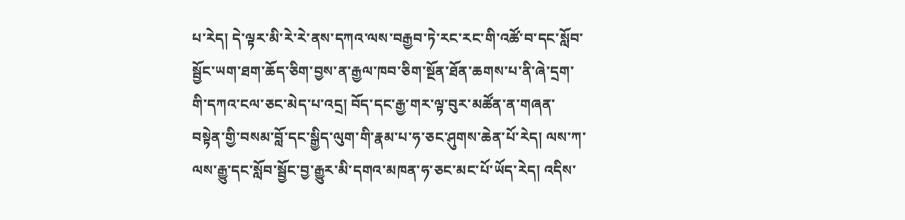པ་རེད། དེ་ལྟར་མི་རེ་རེ་ནས་དཀའ་ལས་བརྒྱབ་ཏེ་རང་རང་གི་འཚོ་བ་དང་སློབ་སྦྱོང་ཡག་ཐག་ཆོད་ཅིག་བྱས་ན་རྒྱལ་ཁབ་ཅིག་སྔོན་ཐོན་ཆགས་པ་ནི་ཞེ་དྲག་གི་དཀའ་ངལ་ཅང་མེད་པ་འདྲ། བོད་དང་རྒྱ་གར་ལྟ་བུར་མཚོན་ན་གཞན་བསྟེན་གྱི་བསམ་བློ་དང་སྒྱིད་ལུག་གི་རྣམ་པ་ཧ་ཅང་ཤུགས་ཆེན་པོ་རེད། ལས་ཀ་ལས་རྒྱུ་དང་སློབ་སྦྱོང་བྱ་རྒྱུར་མི་དགའ་མཁན་ཧ་ཅང་མང་པོ་ཡོད་རེད། འདིས་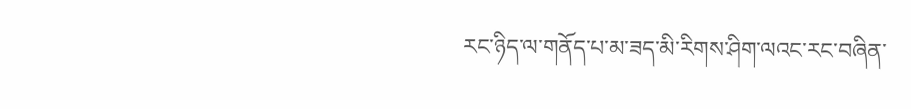རང་ཉིད་ལ་གནོད་པ་མ་ཟད་མི་རིགས་ཤིག་ལའང་རང་བཞིན་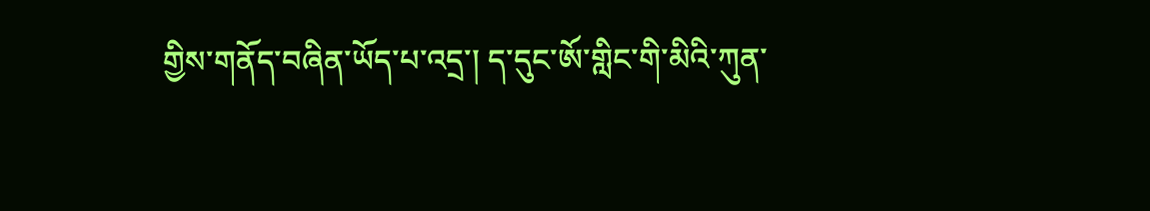གྱིས་གནོད་བཞིན་ཡོད་པ་འདྲ་། ད་དུང་ཨོ་གླིང་གི་མིའི་ཀུན་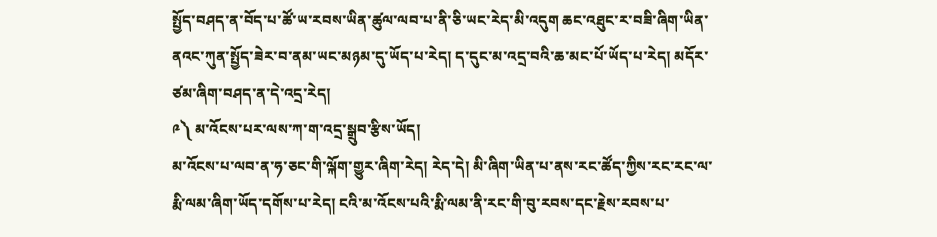སྤྱོད་བཤད་ན་བོད་པ་ཚོ་ཡ་རབས་ཡིན་ཚུལ་ལབ་པ་ནི་ཅི་ཡང་རེད་མི་འདུག ཆང་འཐུང་ར་བཟི་ཞིག་ཡིན་ནའང་ཀུན་སྤྱོད་ཟེར་བ་ནམ་ཡང་མཉམ་དུ་ཡོད་པ་རེད། ད་དུང་མ་འདྲ་བའི་ཆ་མང་པོ་ཡོད་པ་རེད། མདོར་ཙམ་ཞིག་བཤད་ན་དེ་འདྲ་རེད།
༩༽ མ་འོངས་པར་ལས་ཀ་ག་འདྲ་སྒྲུབ་རྩིས་ཡོད།
མ་འོངས་པ་ལབ་ན་ཧ་ཅང་གི་ལྐོག་གྱུར་ཞིག་རེད། རེད་དེ། མི་ཞིག་ཡིན་པ་ནས་རང་ཚོད་ཀྱིས་རང་རང་ལ་རྨི་ལམ་ཞིག་ཡོད་དགོས་པ་རེད། ངའི་མ་འོངས་པའི་རྨི་ལམ་ནི་རང་གི་བུ་རབས་དང་རྗེས་རབས་པ་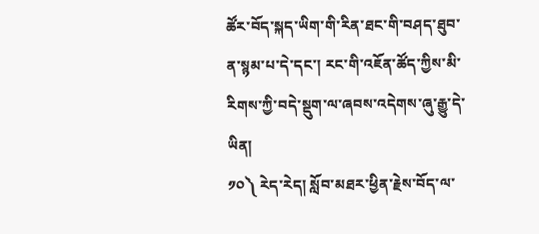ཚོར་བོད་སྐད་ཡིག་གི་རིན་ཐང་གི་བཤད་ཐུབ་ན་སྙམ་པ་དེ་དང་། རང་གི་འཇོན་ཚོད་ཀྱིས་མི་རིགས་ཀྱི་བདེ་སྡུག་ལ་ཞབས་འདེགས་ཞུ་རྒྱུ་དེ་ཡིན།
༡༠༽ རེད་རེད། སློབ་མཐར་ཕྱིན་རྗེས་བོད་ལ་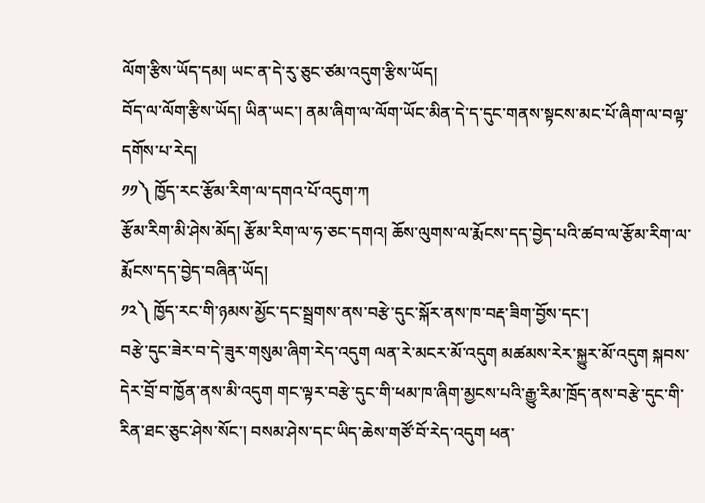ལོག་རྩིས་ཡོད་དམ། ཡང་ན་དེ་རུ་ཅུང་ཙམ་འདུག་རྩིས་ཡོད།
བོད་ལ་ལོག་རྩིས་ཡོད། ཡིན་ཡང་། ནམ་ཞིག་ལ་ལོག་ཡོང་མིན་དེ་ད་དུང་གནས་སྟངས་མང་པོ་ཞིག་ལ་བལྟ་དགོས་པ་རེད།
༡༡༽ ཁྱོད་རང་རྩོམ་རིག་ལ་དགའ་པོ་འདུག་ཀ
རྩོམ་རིག་མི་ཤེས་མོད། རྩོམ་རིག་ལ་ཧ་ཅང་དགའ། ཆོས་ལུགས་ལ་རྨོངས་དད་བྱེད་པའི་ཚབ་ལ་རྩོམ་རིག་ལ་རྨོངས་དད་བྱེད་བཞིན་ཡོད།
༡༢༽ ཁྱོད་རང་གི་ཉམས་མྱོང་དང་སྦྲགས་ནས་བརྩེ་དུང་སྐོར་ནས་ཁ་བརྡ་ཟིག་བྱོས་དང་།
བརྩེ་དུང་ཟེར་བ་དེ་ཟུར་གསུམ་ཞིག་རེད་འདུག ལན་རེ་མངར་མོ་འདུག མཚམས་རེར་སྐྱུར་མོ་འདུག སྐབས་དེར་བྲོ་བ་ཁྱོན་ནས་མི་འདུག གང་ལྟར་བརྩེ་དུང་གི་ཕམ་ཁ་ཞིག་མྱངས་པའི་རྒྱུ་རིམ་ཁྲོད་ནས་བརྩེ་དུང་གི་རིན་ཐང་ཅུང་ཤེས་སོང་། བསམ་ཤེས་དང་ཡིད་ཆེས་གཙོ་བོ་རེད་འདུག ཕན་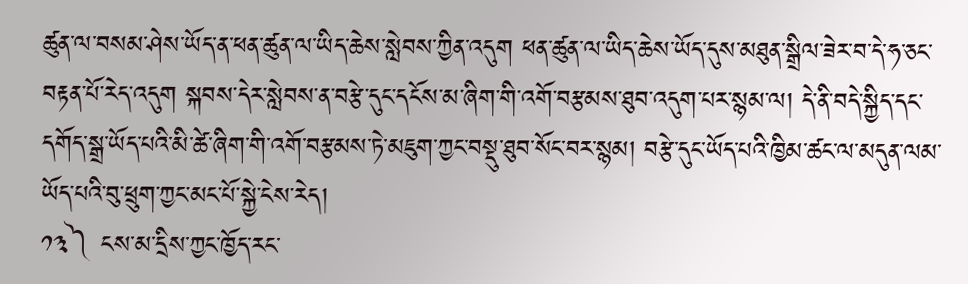ཚུན་ལ་བསམ་ཤེས་ཡོད་ན་ཕན་ཚུན་ལ་ཡིད་ཆེས་སླེབས་ཀྱིན་འདུག ཕན་ཚུན་ལ་ཡིད་ཆེས་ཡོད་དུས་མཐུན་སྒྲིལ་ཟེར་བ་དེ་ཧ་ཅང་བརྟན་པོ་རེད་འདུག སྐབས་དེར་སླེབས་ན་བརྩེ་དུང་དངོས་མ་ཞིག་གི་འགོ་བརྩམས་ཐུབ་འདུག་པར་སྙམ་ལ། དེ་ནི་བདེ་སྐྱིད་དང་དགོད་སྒྲ་ཡོད་པའི་མི་ཚེ་ཞིག་གི་འགོ་བརྩམས་ཏེ་མཇུག་ཀྱང་བསྡུ་ཐུབ་སོང་བར་སྙམ། བརྩེ་དུང་ཡོད་པའི་ཁྱིམ་ཚང་ལ་མདུན་ལམ་ཡོད་པའི་བུ་ཕྲུག་ཀྱང་མང་པོ་སྐྱེ་ངེས་རེད།
༡༣༽ ངས་མ་དྲིས་ཀྱང་ཁྱོད་རང་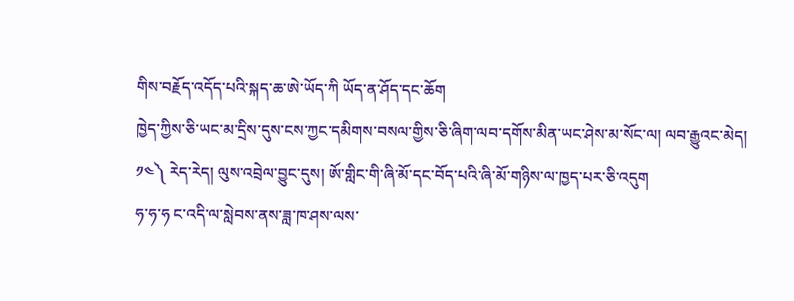གིས་བརྗོད་འདོད་པའི་སྐད་ཆ་ཨེ་ཡོད་ཀི ཡོད་ན་ཤོད་དང་ཆོག
ཁྱེད་ཀྱིས་ཅི་ཡང་མ་དྲིས་དུས་ངས་ཀྱང་དམིགས་བསལ་གྱིས་ཅི་ཞིག་ལབ་དགོས་མིན་ཡང་ཤེས་མ་སོང་ལ། ལབ་རྒྱུའང་མེད།
༡༤༽ རེད་རེད། ལུས་འབྲེལ་བྱུང་དུས། ཨོ་གླིང་གི་ཞི་མོ་དང་བོད་པའི་ཞི་མོ་གཉིས་ལ་ཁྱད་པར་ཅི་འདུག
ཧ་ཧ་ཧ ང་འདི་ལ་སླེབས་ནས་ཟླ་ཁ་ཤས་ལས་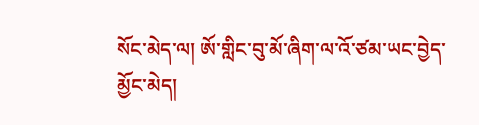སོང་མེད་ལ། ཨོ་གླིང་བུ་མོ་ཞིག་ལ་འོ་ཙམ་ཡང་བྱེད་མྱོང་མེད།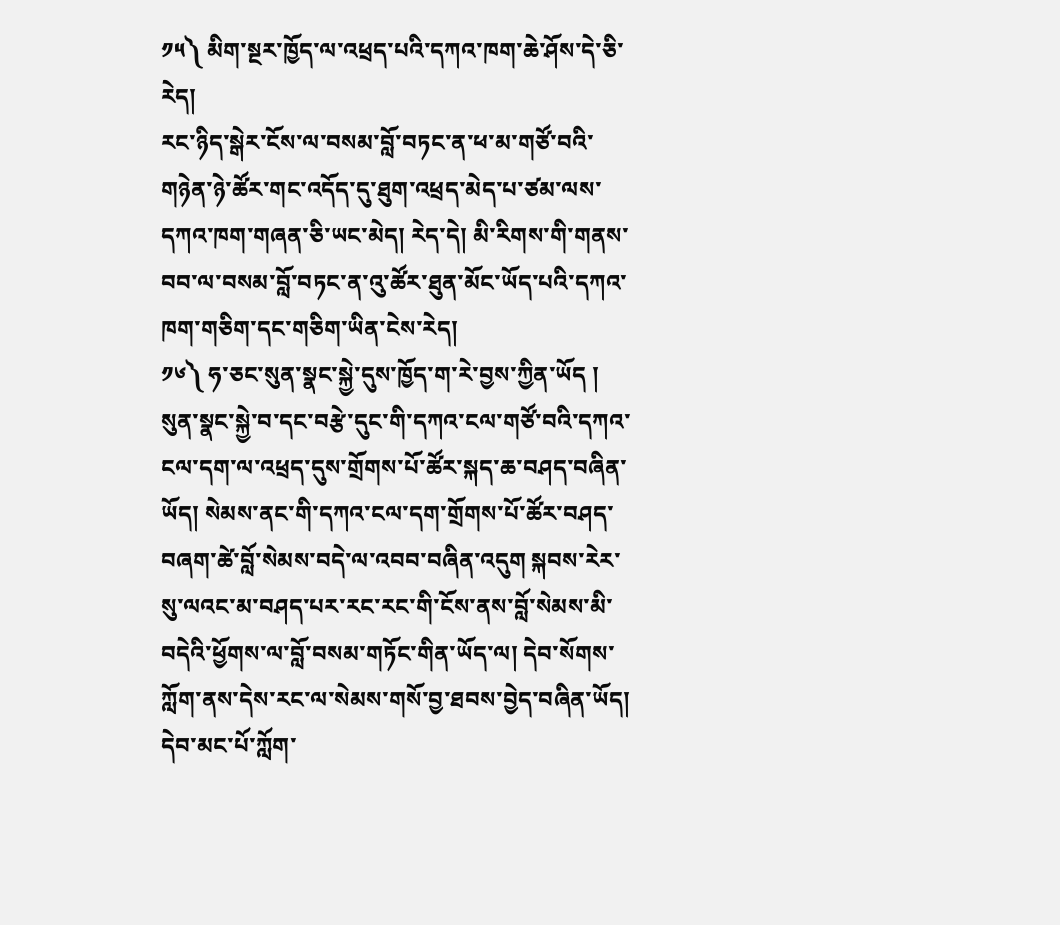༡༥༽ མིག་སྔར་ཁྱོད་ལ་འཕྲད་པའི་དཀའ་ཁག་ཆེ་ཤོས་དེ་ཅི་རེད།
རང་ཉིད་སྒེར་ངོས་ལ་བསམ་བློ་བཏང་ན་ཕ་མ་གཙོ་བའི་གཉེན་ཉེ་ཚོར་གང་འདོད་དུ་ཐུག་འཕྲད་མེད་པ་ཙམ་ལས་དཀའ་ཁག་གཞན་ཅི་ཡང་མེད། རེད་དེ། མི་རིགས་གི་གནས་བབ་ལ་བསམ་བློ་བཏང་ན་འུ་ཚོར་ཐུན་མོང་ཡོད་པའི་དཀའ་ཁག་གཅིག་དང་གཅིག་ཡིན་ངེས་རེད།
༡༦༽ ཧ་ཅང་སུན་སྣང་སྐྱེ་དུས་ཁྱོད་ག་རེ་བྱས་ཀྱིན་ཡོད །
སུན་སྣང་སྐྱེ་བ་དང་བརྩེ་དུང་གི་དཀའ་ངལ་གཙོ་བའི་དཀའ་ངལ་དག་ལ་འཕྲད་དུས་གྲོགས་པོ་ཚོར་སྐད་ཆ་བཤད་བཞིན་ཡོད། སེམས་ནང་གི་དཀའ་ངལ་དག་གྲོགས་པོ་ཚོར་བཤད་བཞག་ཚེ་བློ་སེམས་བདེ་ལ་འབབ་བཞིན་འདུག སྐབས་རེར་སུ་ལའང་མ་བཤད་པར་རང་རང་གི་ངོས་ནས་བློ་སེམས་མི་བདེའི་ཕྱོགས་ལ་བློ་བསམ་གཏོང་གིན་ཡོད་ལ། དེབ་སོགས་ཀློག་ནས་དེས་རང་ལ་སེམས་གསོ་བྱ་ཐབས་བྱེད་བཞིན་ཡོད། དེབ་མང་པོ་ཀློག་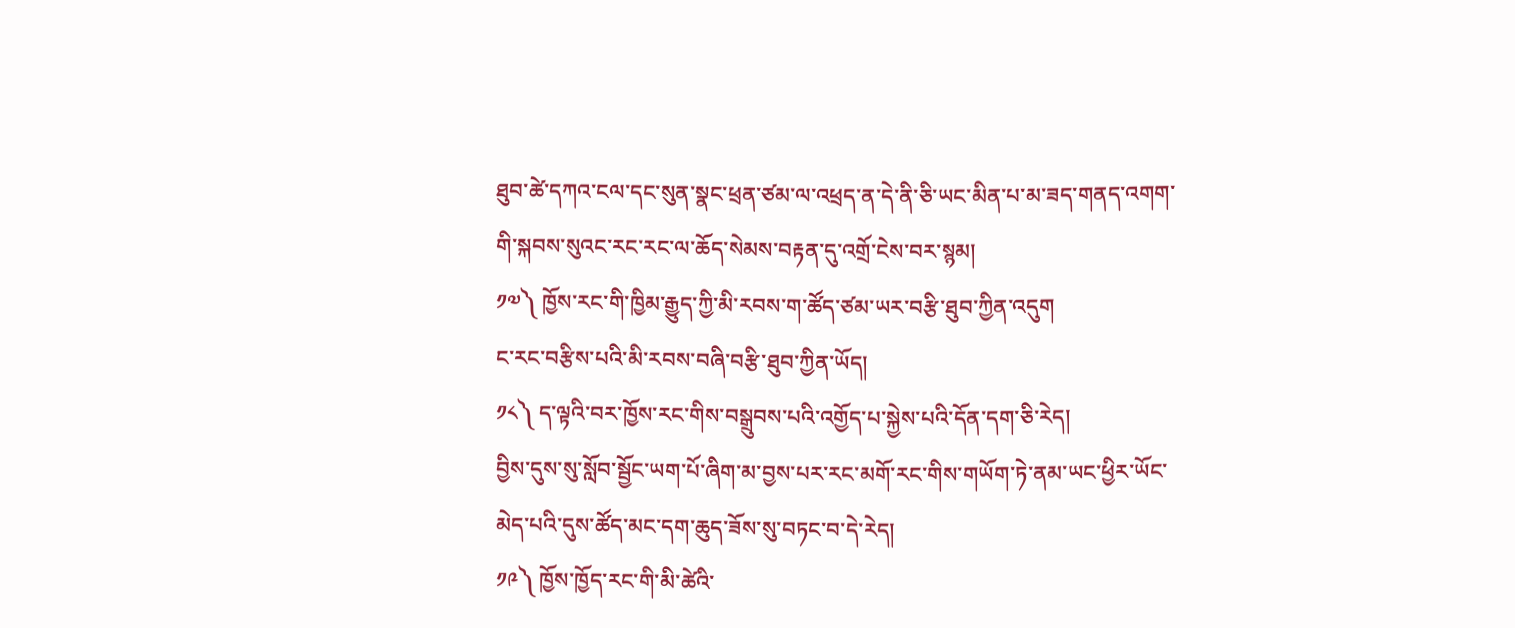ཐུབ་ཚེ་དཀའ་ངལ་དང་སུན་སྣང་ཕྲན་ཙམ་ལ་འཕྲད་ན་དེ་ནི་ཅི་ཡང་མིན་པ་མ་ཟད་གནད་འགག་གི་སྐབས་སུའང་རང་རང་ལ་ཆོད་སེམས་བརྟན་དུ་འགྲོ་ངེས་བར་སྙམ།
༡༧༽ ཁྱོས་རང་གི་ཁྱིམ་རྒྱུད་ཀྱི་མི་རབས་ག་ཚོད་ཙམ་ཡར་བརྩི་ཐུབ་ཀྱིན་འདུག
ང་རང་བརྩིས་པའི་མི་རབས་བཞི་བརྩི་ཐུབ་ཀྱིན་ཡོད།
༡༨༽ ད་ལྟའི་བར་ཁྱོས་རང་གིས་བསྒྲུབས་པའི་འགྱོད་པ་སྐྱེས་པའི་དོན་དག་ཅི་རེད།
བྱིས་དུས་སུ་སློབ་སྦྱོང་ཡག་པོ་ཞིག་མ་བྱས་པར་རང་མགོ་རང་གིས་གཡོག་ཏེ་ནམ་ཡང་ཕྱིར་ཡོང་མེད་པའི་དུས་ཚོད་མང་དག་ཆུད་ཟོས་སུ་བཏང་བ་དེ་རེད།
༡༩༽ ཁྱོས་ཁྱོད་རང་གི་མི་ཚེའི་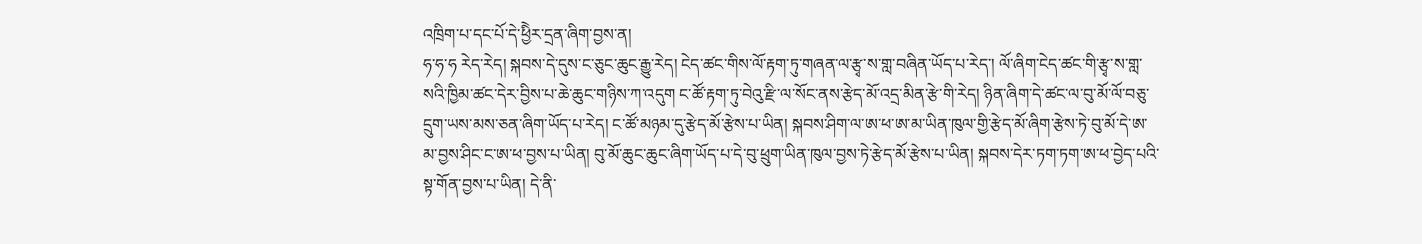འཁྲིག་པ་དང་པོ་དེ་ཕྱིེར་དྲན་ཞིག་བྱས་ན།
ཧ་ཧ་ཧ རེད་རེད། སྐབས་དེ་དུས་ང་ཅུང་ཆུང་རྒྱུ་རེད། ངེད་ཚང་གིས་ལོ་རྟག་ཏུ་གཞན་ལ་རྩྭ་ས་གླ་བཞིན་ཡོད་པ་རེད་། ལོ་ཞིག་ངེད་ཚང་གི་རྩྭ་ས་གླ་སའི་ཁྱིམ་ཚང་དེར་བྱིས་པ་ཆེ་ཆུང་གཉིས་ཀ་འདུག ང་ཚོ་རྟག་ཏུ་བེའུ་རྫི་ལ་སོང་ནས་རྩེད་མོ་འདྲ་མིན་རྩེ་གི་རེད། ཉིན་ཞིག་དེ་ཚང་ལ་བུ་མོ་ལོ་བཅུ་དྲུག་ཡས་མས་ཅན་ཞིག་ཡོད་པ་རེད། ང་ཚོ་མཉམ་དུ་རྩེད་མོ་རྩེས་པ་ཡིན། སྐབས་ཤིག་ལ་ཨ་ཕ་ཨ་མ་ཡིན་ཁུལ་གྱི་རྩེད་མོ་ཞིག་རྩེས་ཏེ་བུ་མོ་དེ་ཨ་མ་བྱས་ཤིང་ང་ཨ་ཕ་བྱས་པ་ཡིན། བུ་མོ་ཆུང་ཆུང་ཞིག་ཡོད་པ་དེ་བུ་ཕྲུག་ཡིན་ཁུལ་བྱས་ཏེ་རྩེད་མོ་རྩེས་པ་ཡིན། སྐབས་དེར་ཏག་ཏག་ཨ་ཕ་བྱེད་པའི་སྟ་གོན་བྱས་པ་ཡིན། དེ་ནི་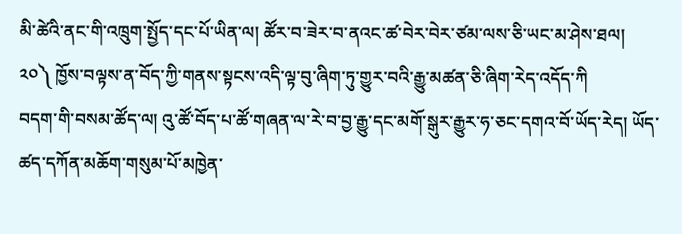མི་ཚེའི་ནང་གི་འཁྲུག་སྤྱོད་དང་པོ་ཡིན་ལ། ཚོར་བ་ཟེར་བ་ནའང་ཚ་བེར་བེར་ཙམ་ལས་ཅི་ཡང་མ་ཤེས་ཐལ།
༢༠༽ ཁྱོས་བལྟས་ན་བོད་ཀྱི་གནས་སྟངས་འདི་ལྟ་བུ་ཞིག་ཏུ་གྱུར་བའི་རྒྱུ་མཚན་ཅི་ཞིག་རེད་འདོད་ཀི
བདག་གི་བསམ་ཚོད་ལ། འུ་ཚོ་བོད་པ་ཚོ་གཞན་ལ་རེ་བ་བྱ་རྒྱུ་དང་མགོ་སྒུར་རྒྱུར་ཧ་ཅང་དགའ་བོ་ཡོད་རེད། ཡོད་ཚད་དཀོན་མཆོག་གསུམ་པོ་མཁྱེན་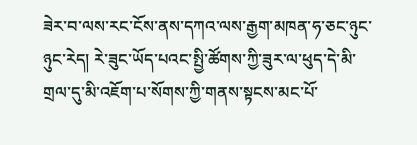ཟེར་བ་ལས་རང་ངོས་ནས་དཀའ་ལས་རྒྱག་མཁན་ཧ་ཅང་ཉུང་ཉུང་རེད། རེ་ཟུང་ཡོད་པའང་སྤྱི་ཚོགས་ཀྱི་ཟུར་ལ་ཕུད་དེ་མི་གྲལ་དུ་མི་འཇོག་པ་སོགས་ཀྱི་གནས་སྟངས་མང་པོ་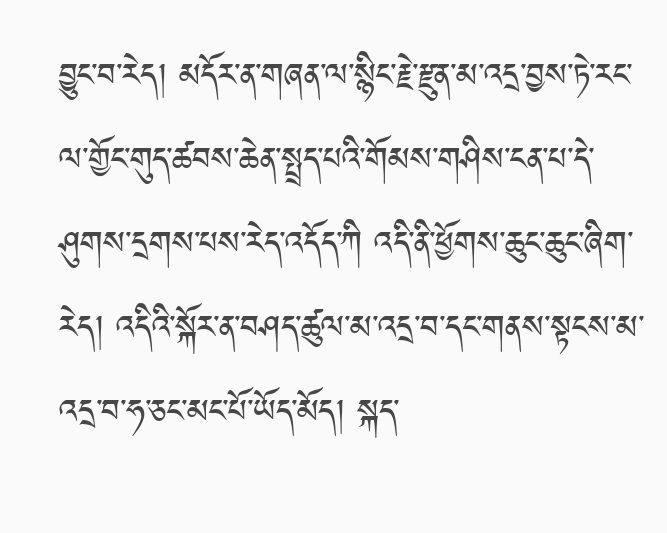བྱུང་བ་རེད། མདོར་ན་གཞན་ལ་སྙིང་རྗེ་རྫུན་མ་འདྲ་བྱས་ཏེ་རང་ལ་གྱོང་གུད་ཚབས་ཆེན་སྤྲད་པའི་གོམས་གཤིས་ངན་པ་དེ་ཤུགས་དྲགས་པས་རེད་འདོད་ཀི འདི་ནི་ཕྱོགས་ཆུང་ཆུང་ཞིག་རེད། འདིའི་སྐོར་ན་བཤད་ཚུལ་མ་འདྲ་བ་དང་གནས་སྟངས་མ་འདྲ་བ་ཧ་ཅང་མང་པོ་ཡོད་མོད། སྐད་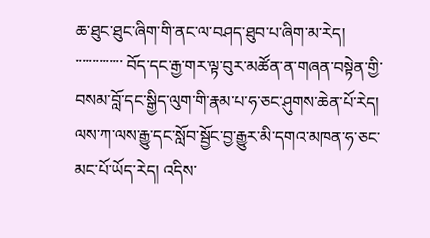ཆ་ཐུང་ཐུང་ཞིག་གི་ནང་ལ་བཤད་ཐུབ་པ་ཞིག་མ་རེད།
་་་་་་་་་་་་་་ བོད་དང་རྒྱ་གར་ལྟ་བུར་མཚོན་ན་གཞན་བསྟེན་གྱི་བསམ་བློ་དང་སྒྱིད་ལུག་གི་རྣམ་པ་ཧ་ཅང་ཤུགས་ཆེན་པོ་རེད། ལས་ཀ་ལས་རྒྱུ་དང་སློབ་སྦྱོང་བྱ་རྒྱུར་མི་དགའ་མཁན་ཧ་ཅང་མང་པོ་ཡོད་རེད། འདིས་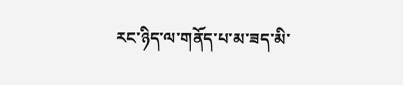རང་ཉིད་ལ་གནོད་པ་མ་ཟད་མི་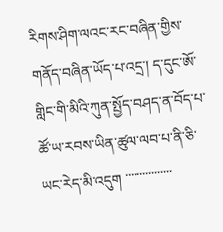རིགས་ཤིག་ལའང་རང་བཞིན་གྱིས་གནོད་བཞིན་ཡོད་པ་འདྲ་། ད་དུང་ཨོ་གླིང་གི་མིའི་ཀུན་སྤྱོད་བཤད་ན་བོད་པ་ཚོ་ཡ་རབས་ཡིན་ཚུལ་ལབ་པ་ནི་ཅི་ཡང་རེད་མི་འདུག ་་་་་་་་་་་་་་་་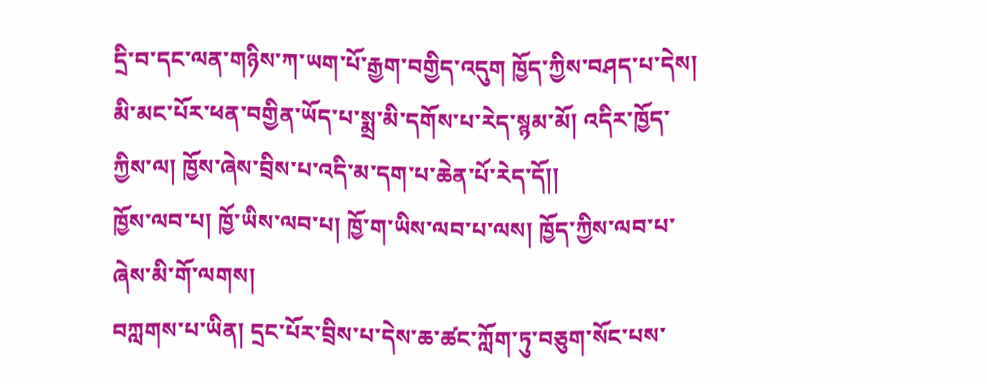དྲི་བ་དང་ལན་གཉིས་ཀ་ཡག་པོ་རྒྱག་བགྱིད་འདུག ཁྱོད་ཀྱིས་བཤད་པ་དེས། མི་མང་པོར་ཕན་བགྱིན་ཡོད་པ་སྨྲ་མི་དགོས་པ་རེད་སྙམ་མོ། འདིར་ཁྱོད་ཀྱིས་ལ། ཁྱོས་ཞེས་བྲིས་པ་འདི་མ་དག་པ་ཆེན་པོ་རེད་དོ།།
ཁྱོས་ལབ་པ། ཁྱོ་ཡིས་ལབ་པ། ཁྱོ་ག་ཡིས་ལབ་པ་ལས། ཁྱོད་ཀྱིས་ལབ་པ་ཞེས་མི་གོ་ལགས།
བཀླགས་པ་ཡིན། དྲང་པོར་བྲིས་པ་དེས་ཆ་ཚང་ཀློག་ཏུ་བཅུག་སོང་པས་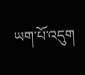ཡག་པོ་འདུག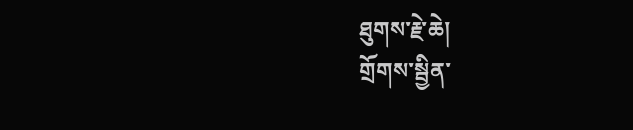ཐུགས་རྗེ་ཆེ།
གྲོགས་སྦྱིན་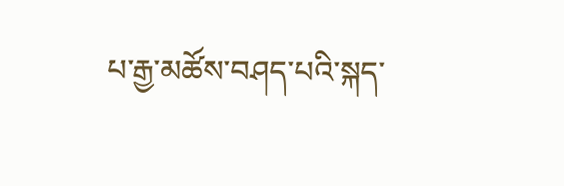པ་རྒྱ་མཚོས་བཤད་པའི་སྐད་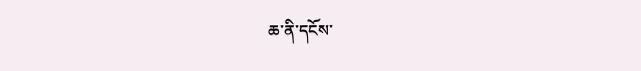ཆ་ནི་དངོས་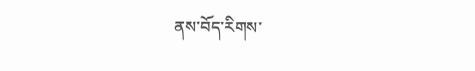ནས་བོད་རིགས་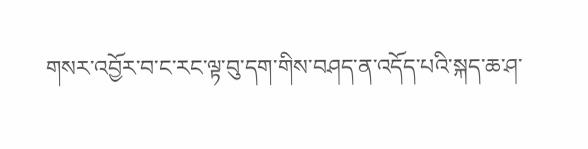གསར་འབྱོར་བ་ང་རང་ལྟ་བུ་དག་གིས་བཤད་ན་འདོད་པའི་སྐད་ཆ་ཤ་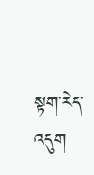སྟག་རེད་འདུག